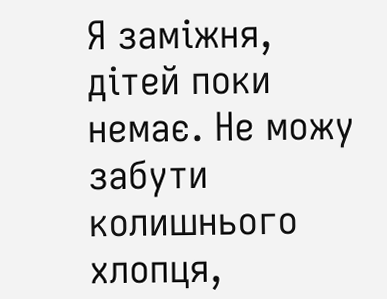Я заміжня, дітей поки немає. Не можу забути колишнього хлопця,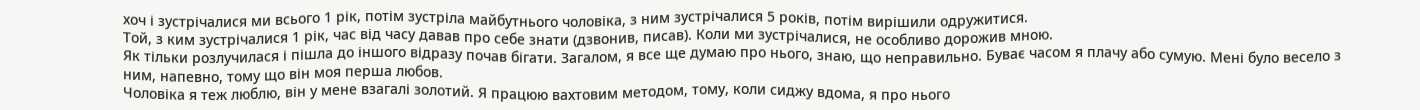хоч і зустрічалися ми всього 1 рік, потім зустріла майбутнього чоловіка, з ним зустрічалися 5 років, потім вирішили одружитися.
Той, з ким зустрічалися 1 рік, час від часу давав про себе знати (дзвонив, писав). Коли ми зустрічалися, не особливо дорожив мною.
Як тільки розлучилася і пішла до іншого відразу почав бігати. Загалом, я все ще думаю про нього, знаю, що неправильно. Буває часом я плачу або сумую. Мені було весело з ним, напевно, тому що він моя перша любов.
Чоловіка я теж люблю, він у мене взагалі золотий. Я працюю вахтовим методом, тому, коли сиджу вдома, я про нього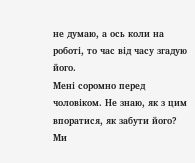не думаю, а ось коли на роботі, то час від часу згадую його.
Мені соромно перед чоловіком. Не знаю, як з цим впоратися, як забути його? Ми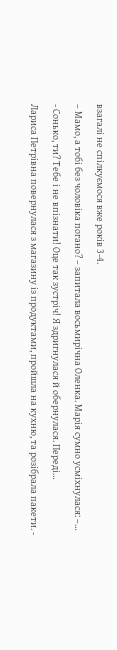взагалі не спілкуємося вже років 3-4.
– Мамо, а тобі без чоловіка погано? – запитала восьмирічна Оленка. Марія сумно усміхнулася: –…
- Сонько, ти? Тебе і не впізнати! Оце так зустріч! Я здригнулася й обернулася. Переді…
Лариса Петрівна повернулася з магазину із продуктами, пройшла на кухню, та розібрала пакети. -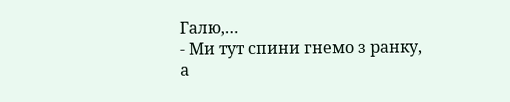Галю,…
- Ми тут спини гнемо з ранку, а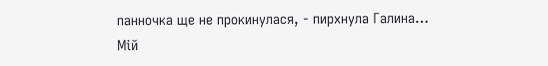панночка ще не прокинулася, - пирхнула Галина…
Мій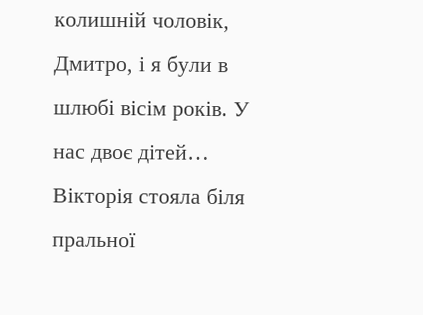колишній чоловік, Дмитро, і я були в шлюбі вісім років. У нас двоє дітей…
Вікторія стояла біля пральної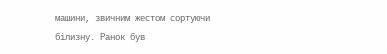машини, звичним жестом сортуючи білизну. Ранок був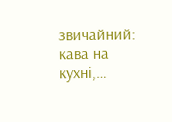звичайний: кава на кухні,…